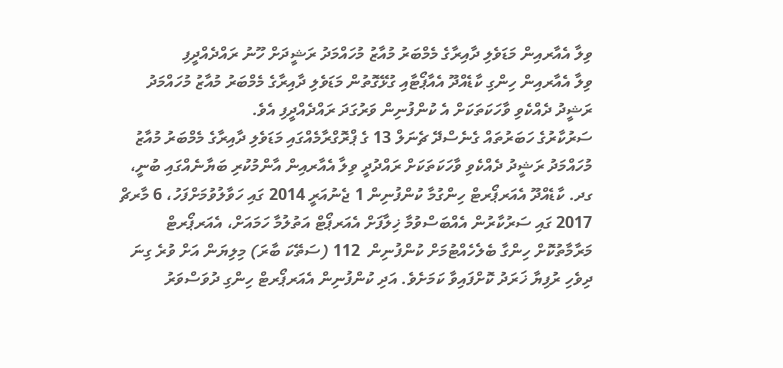ވިލާ އެއާރއިން މަޑަވެލި ދާއިރާގެ މެމްބަރު މުއާޒު މުހައްމަދު ރަޝީދަށް ހޫނު ރައްދެއްދީފި
ވިލާ އެއާރއިން ހިންގި ކާޑެއްދޫ އެއާޕޯޓާއި ގުޅޭގޮތުން މަޑަވެލި ދާއިރާގެ މެމްބަރު މުއާޒު މުހައްމަދު ރަޝީދު ދެއްކެވި ވާހަކަތަކަށް އެ ކުންފުނިން ވަރުގަދަ ރައްދެއްދީފި އެވެ.
ސަރުކާރުގެ ހަބަރުތައް ގެނެސްދޭ ޗެނަލް 13 ގެ ޕްރޮގްރާމެއްގައި މަޑަވެލި ދާއިރާގެ މެމްބަރު މުއާޒު މުހައްމަދު ރަޝީދު ދެއްކެވި ވާހަކަތަކަށް ރައްދުދީ ވިލާ އެއާރއިން އާންމުކުރި ބަޔާނެއްގައި ބުނީ، ގދ. ކާޑެއްދޫ އެއަރޕޯރޓް ހިންގުމާ ކުންފުނިން 1 ޖެނުއަރީ 2014 ގައި ހަވާލުވުމަށްފަހު، 6 މާރޗް 2017 ގައި ސަރުކާރުން އެއްބަސްވުމާ ޚިލާފަށް އެއަރޕޯޓް އަތުލުމާ ހަމައަށް، އެއަރޕޯރޓް މަރާމާތުކޮށް ހިންގާ ބެލެހެއްޓުމަށް ކުންފުނިން  112 (ސަތޭކަ ބާރަ) މިލިޔަން އަށް ވުރެ ގިނަ ދިވެހި ރުފިޔާ ޚަރަދު ކޮށްފައިވާ ކަމަށެވެ. އަދި ކުންފުނިން އެއަރޕޯރޓް ހިންގި ދުވަސްވަރު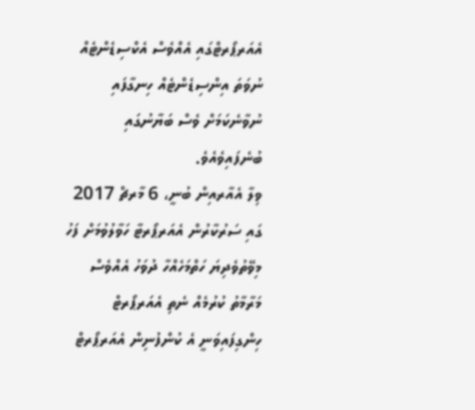އެއަރޕޯރޓްގައި އެއްވެސް އެކްސިޑެންޓެއް ނުވަތަ އިންސިޑެންޓެއް ހިނގާފައި ނުވާނެކަމަށް ވެސް ބަޔާނުގައި ބުނެފައިވެއެވެ.
ވިލާ އެއާރއިން ބުނީ، 6 މާރޗް 2017 ގައި ސަރުކާރުން އެއަރޕޯރޓާ ހަވާލުވުމަށް ފަހު މިވޭތުވެދިޔަ ހަތްމަހެއްހާ ދުވަހު އެއްވެސް މަރާމާތު ކުރުމެއް ނެތި އެއަރޕޯރޓް ހިންގިފައިވަނީ އެ ކުންފުނިން އެއަރޕޯރޓް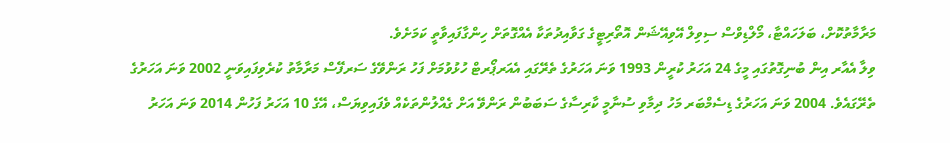މަރާމާތުކޮށް، ބަލަހައްޓާ، މޯލްޑިވްސް ސިވިލް އޭވިއޭޝަން އޮތޯރިޓީގެ ގަވާއިދުތަކާ އެއްގޮތަށް ހިންގާފައިވާތީ ކަމަށެވެ.
ވިލާ އެއާރ އިން ބުނިގޮތުގައި މީގެ 24 އަހަރު ކުރީން 1993 ވަނަ އަހަރުގެ ތެރޭގައި އެއަރޕޯރޓް ހުޅުވުމަށް ފަހު ރަންވޭގެ ސަރފޭސް މަރާމާތު ކުރެވިފައިވަނީ 2002 ވަނަ އަހަރުގެ ތެރޭގައެވެ. 2004 ވަނަ އަހަރުގެ ޑިސެމްބަރ މަހު ދިމާވި ސުނާމީ ކާރިސާގެ ސަބަބުން ރަންވޭ އަށް ގެއްލުންތަކެއް ވެފައިވިޔަސް، އޭގެ 10 އަހަރު ފަހުން 2014 ވަނަ އަހަރު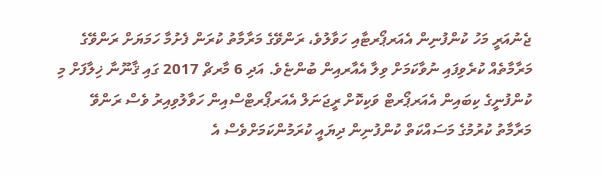ޖެނުއަރީ މަހު ކުންފުނިން އެއަރޕޯރޓާއި ހަވާލުވެ، ރަންވޭގެ މަރާމާތު ކުރަން ފެށުމާ ހަމަޔަށް ރަންވޭގެ މަރާމާތެއް ކުރެވިފައި ނުވާކަމަށް ވިލާ އެއާރއިން ބުންޏެވެ. އަދި 6 މާރޗް 2017 ގައި ޤާނޫނާ ޚިލާފަށް މި ކުންފުނީގެ ކިބައިން އެއަރޕޯރޓް ވަކިކޮށް ރީޖަނަލް އެއަރޕޯރޓްސްއިން ހަވާލުވިއިރު ވެސް ރަންވޭ މަރާމާތު ކުރުމުގެ މަސައްކަތް ކުންފުނިން ދިޔައީ ކުރަމުންކަމަށްވެސް އެ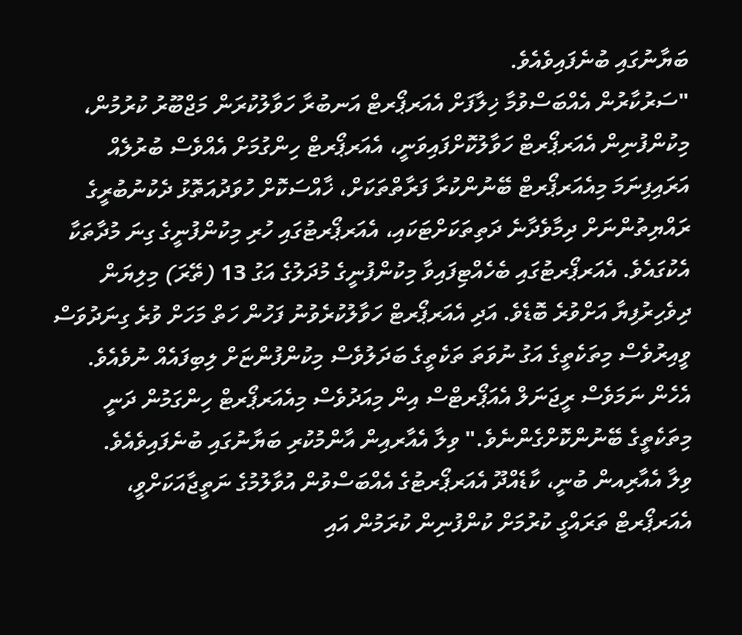ބަޔާނުގައި ބުނެފައިވެއެވެ.
"ސަރުކާރުން އެއްބަސްވުމާ ޚިލާފަށް އެއަރޕޯރޓް އަނބުރާ ހަވާލުކުރަން މަޖްބޫރު ކުރުމުން، މިކުންފުނިން އެއަރޕޯރޓް ހަވާލުކޮށްފައިވަނީ، އެއަރޕޯރޓް ހިންގުމަށް އެއްވެސް ބުރުލެއް އަރައިފިނަމަ މިއެއަރޕޯރޓް ބޭނުންކުރާ ފަރާތްތަކަށް، ޚާއްސަކޮށް ހުވަދުއަތޮޅު ދެކުނުބުރީގެ ރައްޔިތުންނަށް ދިމާވެދާނެ ދަތިތަކަށްޓަކައި، އެއަރޕޯރޓުގައި ހުރި މިކުންފުނީގެ ގިނަ މުދާތަކާ އެކުގައެވެ. އެއަރޕޯރޓުގައި ބެހެއްޓިފައިވާ މިކުންފުނީގެ މުދަލުގެ އަގު 13 (ތޭރަ) މިލިޔަން ދިވެހިރުފިޔާ އަށްވުރެ ބޮޑެވެ. އަދި އެއަރޕޯރޓް ހަވާލުކުރެވުނު ފަހުން ހަތް މަހަށް ވުރެ ގިނަދުވަސް ވީއިރުވެސް މިތަކެތީގެ އަގު ނުވަތަ ތަކެތީގެ ބަދަލުވެސް މިކުންފުންޏަށް ލިބިފައެއް ނުވެއެވެ. އެހެން ނަމަވެސް ރީޖަނަލް އެއަޕޯރޓްސް އިން މިއަދުވެސް މިއެއަރޕޯރޓް ހިންގަމުން ދަނީ މިތަކެތީގެ ބޭނުންކޮށްގެންނެވެ." ވިލާ އެއާރއިން އާންމުކުރި ބަޔާނުގައި ބުނެފައިވެއެވެ.
ވިލާ އެއާރިއން ބުނީ، ކާޑެއްދޫ އެއަރޕޯރޓުގެ އެއްބަސްވުން އުވާލުމުގެ ނަތީޖާއަކަށްވީ، އެއަރޕޯރޓް ތަރައްގީ ކުރުމަށް ކުންފުނިން ކުރަމުން އައި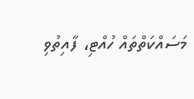މަސައްކަތްތައް ހުއްޓި، ފާއިތުވި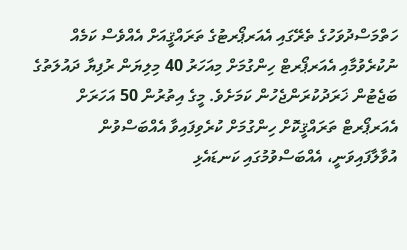ހަތްމަސްދުވަހުގެ ތެރޭގައި އެއަރޕޯރޓުގެ ތަރައްޤީއަށް އެއްވެސް ކަމެއް ނުކުރެވުމާއި އެއަރޕޯރޓް ހިންގުމަށް މިއަހަރު 40 މިލިޔަން ރުފިޔާ ދައުލަތުގެ ބަޖެޓުން ޚަރަދުކުރަންޖެހުން ކަމަށެވެ. މީގެ އިތުރުން 50 އަހަރަށް އެއަރޕޯރޓް ތަރައްޤީކޮށް ހިންގުމަށް ކުރެވިފައިވާ އެއްބަސްވުން އުވާލާފައިވަނީ، އެއްބަސްވުމުގައި ކަނޑައެޅި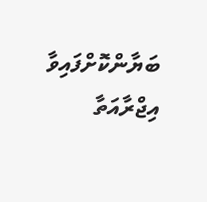ބަޔާންކޮށްފައިވާ އިޖްރާއަތާ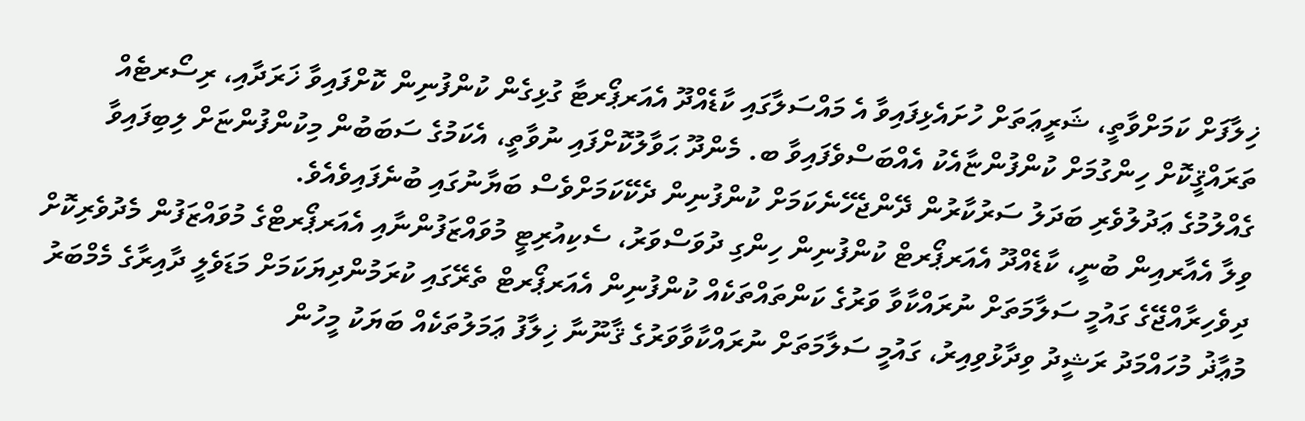ޚިލާފަށް ކަމަށްވާތީ، ޝަރީޢަތަށް ހުށައެޅިފައިވާ އެ މައްސަލާގައި ކާޑެއްދޫ އެއަރޕޯރޓާ ގުޅިގެން ކުންފުނިން ކޮށްފައިވާ ޚަރަދާއި، ރިސޯރޓެއް ތަރައްޤީކޮށް ހިންގުމަށް ކުންފުންޏާއެކު އެއްބަސްވެފައިވާ ބ. މެންދޫ ޙަވާލުކޮށްފައި ނުވާތީ، އެކަމުގެ ސަބަބުން މިކުންފުންޏަށް ލިބިފައިވާ ގެއްލުމުގެ ޢަދުލުވެރި ބަދަލު ސަރުކާރުން ދޭންޖެހޭނެކަމަށް ކުންފުނިން ދެކޭކަމަށްވެސް ބަޔާނުގައި ބުނެފައިވެއެވެ.
ވިލާ އެއާރއިން ބުނީ، ކާޑެއްދޫ އެއަރޕޯރޓް ކުންފުނިން ހިންގި ދުވަސްވަރު، ސެކިއުރިޓީ މުވައްޒަފުންނާއި އެއަރޕޯރޓްގެ މުވައްޒަފުން މެދުވެރިކޮށް ދިވެހިރާއްޖޭގެ ގައުމީ ސަލާމަތަށް ނުރައްކާވާ ވަރުގެ ކަންތައްތަކެއް ކުންފުނިން އެއަރޕޯރޓް ތެރޭގައި ކުރަމުންދިޔަކަމަށް މަޑަވެލީ ދާއިރާގެ މެމްބަރު މުޢާޛު މުހައްމަދު ރަޝީދު ވިދާޅުވިއިރު، ގައުމީ ސަލާމަތަށް ނުރައްކާވާވަރުގެ ޤާނޫނާ ޚިލާފު ޢަމަލުތަކެއް ބަޔަކު މީހުން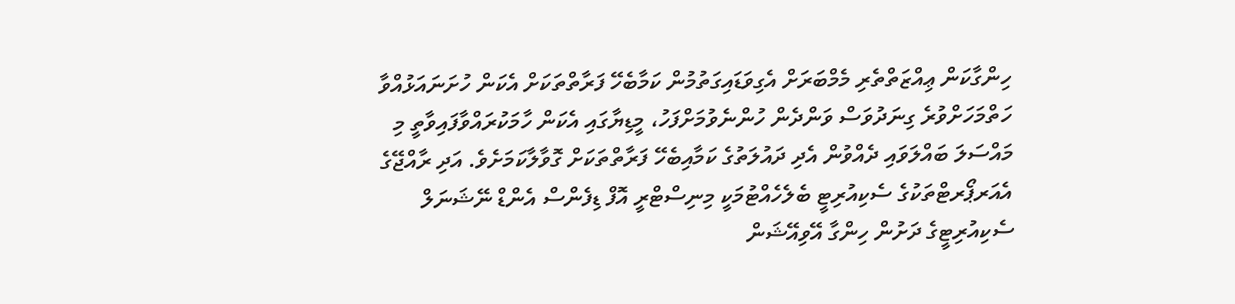ހިންގާކަން ޢިއްޒަތްތެރި މެމްބަރަށް އެގިވަޑައިގަތުމުން ކަމާބެހޭ ފަރާތްތަކަށް އެކަން ހުށަނައަޅުއްވާ ހަތްމަހަށްވުރެ ގިނަދުވަސް ވަންދެން ހުންނެވުމަށްފަހު، މީޑިޔާގައި އެކަން ހާމަކުރައްވާފައިވާތީ މި މައްސަލަ ބައްލަވައި ދެއްވުން އެދި ދައުލަތުގެ ކަމާއިބެހޭ ފަރާތްތަކަށް ގޮވާލާކަމަށެވެ. އަދި ރާއްޖޭގެ އެއަރޕޯރޓްތަކުގެ ސެކިއުރިޓީ ބެލެހެއްޓުމަކީ މިނިސްޓްރީ އޮފް ޑިފެންސް އެންޑް ނޭޝަނަލް ސެކިއުރިޓީގެ ދަށުން ހިންގާ އޭވިއޭޝަން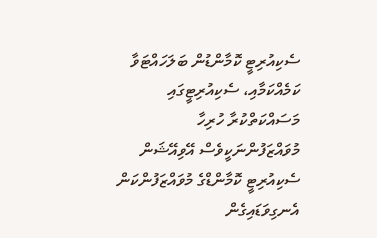ސެކިއުރިޓީ ކޮމާންޑުން ބަލަހައްޓަވާ ކަމެއްކަމާއި، ސެކިއުރިޓީގައި މަސައްކަތްކުރާ ހުރިހާ މުވައްޒަފުންނަކީވެސް އޭވިއޭޝަން ސެކިއުރިޓީ ކޮމާންޑްގެ މުވައްޒަފުންކަން އެނގިވަޑައިގެން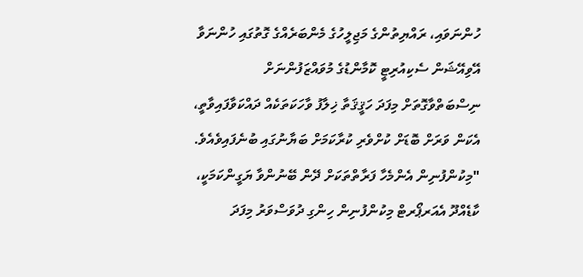ހުންނަވައި، ރައްޔިތުންގެ މަޖިލީހުގެ މެންބަރެއްގެ ގޮތުގައި ހުންނަވާ އޭވިއޭޝަން ސެކިއުރިޓީ ކޮމާންޑުގެ މުވައްޒަފުންނަށް ނިސްބަތްވާގޮތަށް މިފަދަ ހަޤީޤަތާ ޚިލާފު ވާހަކަތަކެއް ދައްކަވާފައިވާތީ، އެކަން ވަރަށް ބޮޑަށް ކުށްވެރި ކުރާކަމަށް ބަޔާނުގައި ބުނެފައިވެއެވެ.
"މިކުންފުނިން އެންމެހާ ފަރާތްތަކަށް ދޭން ބޭނުންވާ ޔަގީންކަމަކީ، ކާޑެއްދޫ އެއަރޕޯރޓް މިކުންފުނިން ހިންގި ދުވަސްވަރު މިފަދަ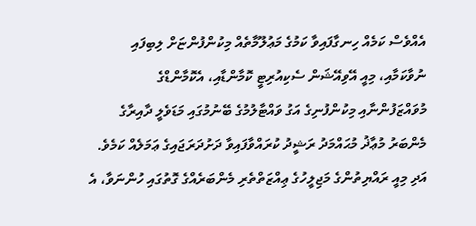އެއްވެސް ކަމެއް ހިނގާފައިވާ ކަމުގެ މަޢުލޫމާތެއް މިކުންފުންޏަށް ލިބިފައި ނުވާކަމާއި، މިއީ އޭވިއޭޝަން ސެކިއުރިޓީ ކޮމާންޑާއި، އެކޮމާންޑްގެ މުވައްޒަފުންނާއި މިކުންފުނިގެ އަގު ވައްޓާލުމުގެ ބޭނުމުގައި މަޑަވެލީ ދާއިރާގެ މެންބަރު މުޢާޛު މުޙައްމަދު ރަޝީދު ކުރައްވާފައިވާ ދަށުދަރަޖައިގެ ޢަމަލެއް ކަމެވެ. އަދި މިއީ ރައްޔިތުންގެ މަޖިލީހުގެ ޢިއްޒަތްތެރި މެންބަރެއްގެ ގޮތުގައި ހުންނަވާ، އެ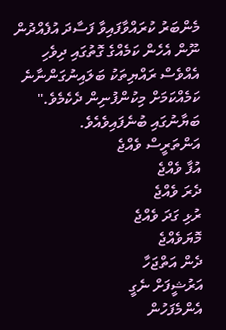މެންބަރު ކުރައްވާފައިވާ ފަސާދަ އުފެއްދުން ނޫން އެހެން ކަމެއްގެ ގޮތުގައި ދިވެހި އެއްވެސް ރައްޔިތަކު ބަލައިނުގަންނާނެ ކަމެއްކަމަށް މިކުންފުނިން ދެކެމެވެ." ބަޔާނުގައި ބުނެފައިވެއެވެ.
އަންތަރީސް ވެއްޖެ
އުފާ ވެއްޖެ
ދެރަ ވެއްޖެ
ރުޅި ގަދަ ވެއްޖެ
މޮޔަވެއްޖެ
ދެން އަތްޖަހާ
އަރުޝީފަށް ނެގީ
އެންމެފަހުން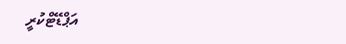އަޕްޑޭޓްކުރީ